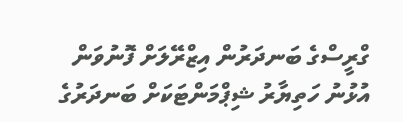ގްރީސްގެ ބަނދަރުން އިޒްރޭލަށް ފޮނުވަން އުޅުނު ހަތިޔާރު ޝިޕްމަންޓަކަށް ބަނދަރުގެ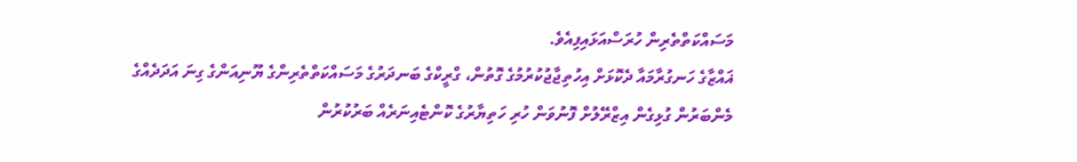މަސައްކަތްތެރިން ހުރަސްއަޅައިފިއެވެ.
ޣައްޒާގެ ހަނގުރާމައާ ދެކޮޅަށް އިހުތިޖާޖުކުރުމުގެ ގޮތުން، ގްރީކްގެ ބަނދަރުގެ މަސައްކަތްތެރިންގެ ޔޫނިއަންގެ ގިނަ އަދަދެއްގެ މެންބަރުން ގުޅިގެން އިޒްރޭލުށް ފޮނުވަން ހުރި ހަތިޔާރުގެ ކޮންޓެއިނަރެއް ބަރުކުރުން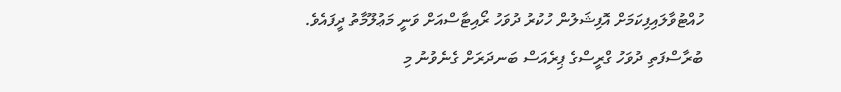ހުއްޓުވާލައިފިކަމަށް އޮފިޝަލުން ހުކުރު ދުވަހު ރޯއިޓާސްއަށް ވަނީ މަޢުލޫމާތު ދީފައެވެ.
ބުރާސްފަތި ދުވަހު ގްރީސްގެ ޕިރެއަސް ބަނދަރަށް ގެނެވުނު މި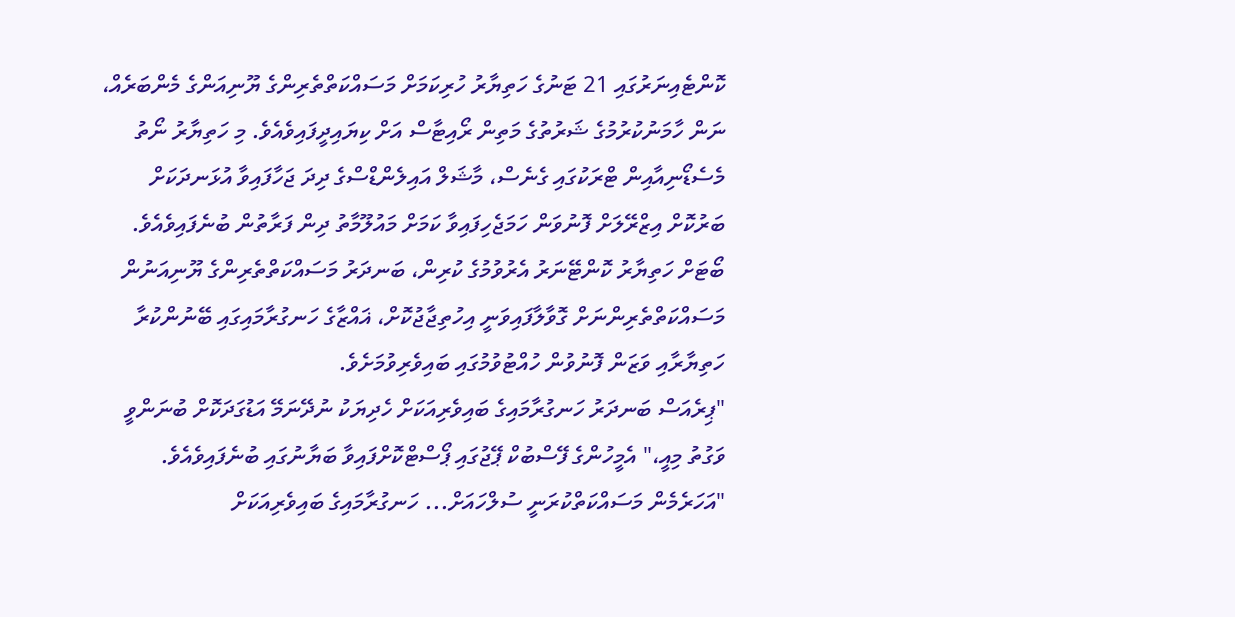ކޮންޓެއިނަރުގައި 21 ޓަނުގެ ހަތިޔާރު ހުރިކަމަށް މަސައްކަތްތެރިންގެ ޔޫނިއަންގެ މެންބަރެއް، ނަން ހާމަނުކުރުމުގެ ޝަރުތުގެ މަތިން ރޯއިޓާސް އަށް ކިޔައިދީފައިވެއެވެ. މި ހަތިޔާރު ނޯތު މެސެޑޯނިއާއިން ޓްރަކުގައި ގެނެސް، މާޝަލް އައިލެންޑްސްގެ ދިދަ ޖަހާފައިވާ އުޅަނދަކަށް ބަރުކޮށް އިޒްރޭލަށް ފޮނުވަން ހަމަޖެހިފައިވާ ކަމަށް މައުލޫމާތު ދިން ފަރާތުން ބުނެފައިވެއެވެ.
ބޯޓަށް ހަތިޔާރު ކޮންޓޭނަރު އެރުވުމުގެ ކުރިން، ބަނދަރު މަސައްކަތްތެރިންގެ ޔޫނިއަނުން މަސައްކަތްތެރިންނަށް ގޮވާލާފައިވަނީ އިހުތިޖާޖުކޮށް، ޣައްޒާގެ ހަނގުރާމައިގައި ބޭނުންކުރާ ހަތިޔާރާއި ވަޒަން ފޮނުވުން ހުއްޓުވުމުގައި ބައިވެރިވުމަށެވެ.
"ޕިރެއަސް ބަނދަރު ހަނގުރާމައިގެ ބައިވެރިއަކަށް ހެދިޔަކު ނުދޭނަމޭ އަޑުގަދަކޮށް ބުނަންވީ ވަގުތު މިއީ،" އެމީހުންގެ ފޭސްބުކް ޕޭޖުގައި ޕޯސްޓްކޮށްފައިވާ ބަޔާނުގައި ބުނެފައިވެއެވެ. "އަހަރެމެން މަސައްކަތްކުރަނީ ސުލްހައަށް... ހަނގުރާމައިގެ ބައިވެރިއަކަށް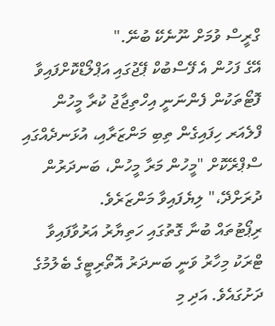ގްރީސް ވުމަށް ނޫނެކޭ ބުނޭ."
އޭގެ ފަހުން އެ ފޭސްބުކް ޕޭޖުގައި އަޕްލޯޑްކޮށްފައިވާ ފޮޓޯތަކުން ފެންނަނީ އިހްތިޖާޖު ކުރާ މީހުން ފްލެއަރ ހިފައިގެން ތިބި މަންޒަރާއި، އުޅަނދެއްގައި ސްޕްރޭކޮށް "މީހުން މަރާ މީހުން، ބަނދަރުން ދުރަށްދޭ،" ލިޔެފައިވާ މަންޒަރެވެ.
ރިޕޯޓުތައް ބުނާ ގޮތުގައި ހަތިޔާރު އަރުވާފައިވާ ޓްރަކު މިހާރު ވަނީ ބަނދަރު އޮތޯރިޓީގެ ބެލުމުގެ ދަށުގައެވެ. އަދި މި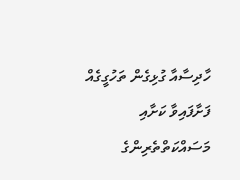ހާދިސާއާ ގުޅިގެން ތަހުގީގެއް ފަށާފައިވާ ކަށާއި މަސައްކަތްތެރިންގެ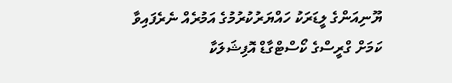ޔޫނިއަންގެ ލީޑަރަކު ހައްޔަރުކުރުމުގެ އަމުރެއް ނެރެފައިވާ ކަމަށް ގްރީސްގެ ކޯސްޓްގާޑް އޮފިޝަލަކާ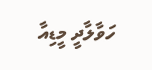ހަވާލާދީ މީޑިއާ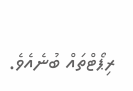ރިޕޯޓްތައް ބުނެއެވެ.